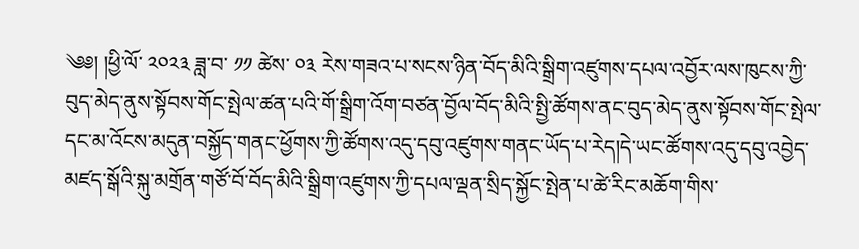༄༅། །ཕྱི་ལོ་ ༢༠༢༣ ཟླ་བ་ ༡༡ ཚེས་ ༠༣ རེས་གཟའ་པ་སངས་ཉིན་བོད་མིའི་སྒྲིག་འཛུགས་དཔལ་འབྱོར་ལས་ཁུངས་ཀྱི་བུད་མེད་ནུས་སྟོབས་གོང་སྤེལ་ཚན་པའི་གོ་སྒྲིག་འོག་བཙན་བྱོལ་བོད་མིའི་སྤྱི་ཚོགས་ནང་བུད་མེད་ནུས་སྟོབས་གོང་སྤེལ་དང་མ་འོངས་མདུན་བསྐྱོད་གནང་ཕྱོགས་ཀྱི་ཚོགས་འདུ་དབུ་འཛུགས་གནང་ཡོད་པ་རེད།དེ་ཡང་ཚོགས་འདུ་དབུ་འབྱེད་མཛད་སྒོའི་སྐུ་མགྲོན་གཙོ་བོ་བོད་མིའི་སྒྲིག་འཛུགས་ཀྱི་དཔལ་ལྡན་སྲིད་སྐྱོང་སྤེན་པ་ཚེ་རིང་མཆོག་གིས་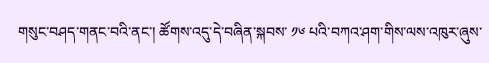གསུང་བཤད་གནང་བའི་ནང་། ཚོགས་འདུ་དེ་བཞིན་སྐབས་ ༡༦ པའི་བཀའ་ཤག་གིས་ལས་འཁུར་ཞུས་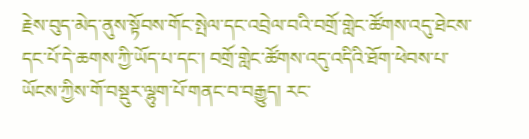རྗེས་བུད་མེད་ནུས་སྟོབས་གོང་སྤེལ་དང་འབྲེལ་བའི་བགྲོ་གླེང་ཚོགས་འདུ་ཐེངས་དང་པོ་དེ་ཆགས་ཀྱི་ཡོད་པ་དང་། བགྲོ་གླེང་ཚོགས་འདུ་འདིའི་ཐོག་ཕེབས་པ་ཡོངས་ཀྱིས་གོ་བསྡུར་ལྷུག་པོ་གནང་བ་བརྒྱུད། རང་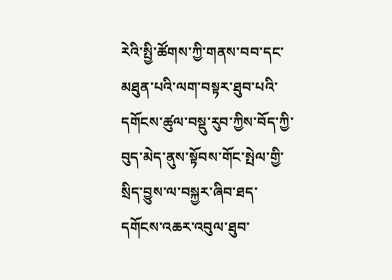རེའི་སྤྱི་ཚོགས་ཀྱི་གནས་བབ་དང་མཐུན་པའི་ལག་བསྟར་ཐུབ་པའི་དགོངས་ཚུལ་བསྡུ་རུབ་ཀྱིས་བོད་ཀྱི་བུད་མེད་ནུས་སྟོབས་གོང་སྤེལ་གྱི་སྲིད་བྱུས་ལ་བསྐྱར་ཞིབ་ཐད་དགོངས་འཆར་འབུལ་ཐུབ་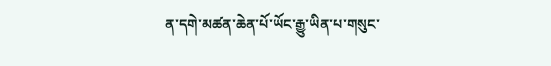ན་དགེ་མཚན་ཆེན་པོ་ཡོང་རྒྱུ་ཡིན་པ་གསུང་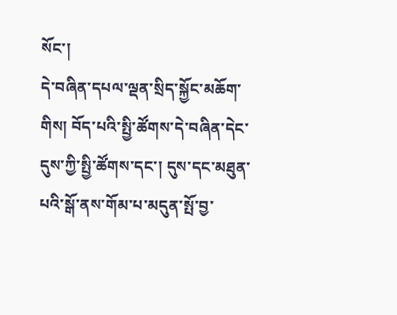སོང་།
དེ་བཞིན་དཔལ་ལྡན་སྲིད་སྐྱོང་མཆོག་གིས། བོད་པའི་སྤྱི་ཚོགས་དེ་བཞིན་དེང་དུས་ཀྱི་སྤྱི་ཚོགས་དང་། དུས་དང་མཐུན་པའི་སྒོ་ནས་གོམ་པ་མདུན་སྤོ་བྱ་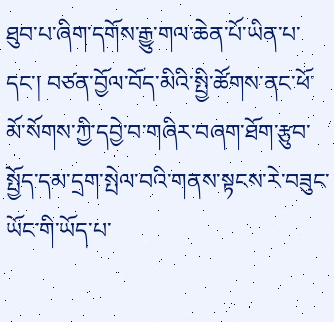ཐུབ་པ་ཞིག་དགོས་རྒྱུ་གལ་ཆེན་པོ་ཡིན་པ་དང་། བཙན་བྱོལ་བོད་མིའི་སྤྱི་ཚོགས་ནང་ཕོ་མོ་སོགས་ཀྱི་དབྱེ་བ་གཞིར་བཞག་ཐོག་རྩུབ་སྤྱོད་དམ་དྲག་སྤེལ་བའི་གནས་སྟངས་རེ་བཟུང་ཡོང་གི་ཡོད་པ་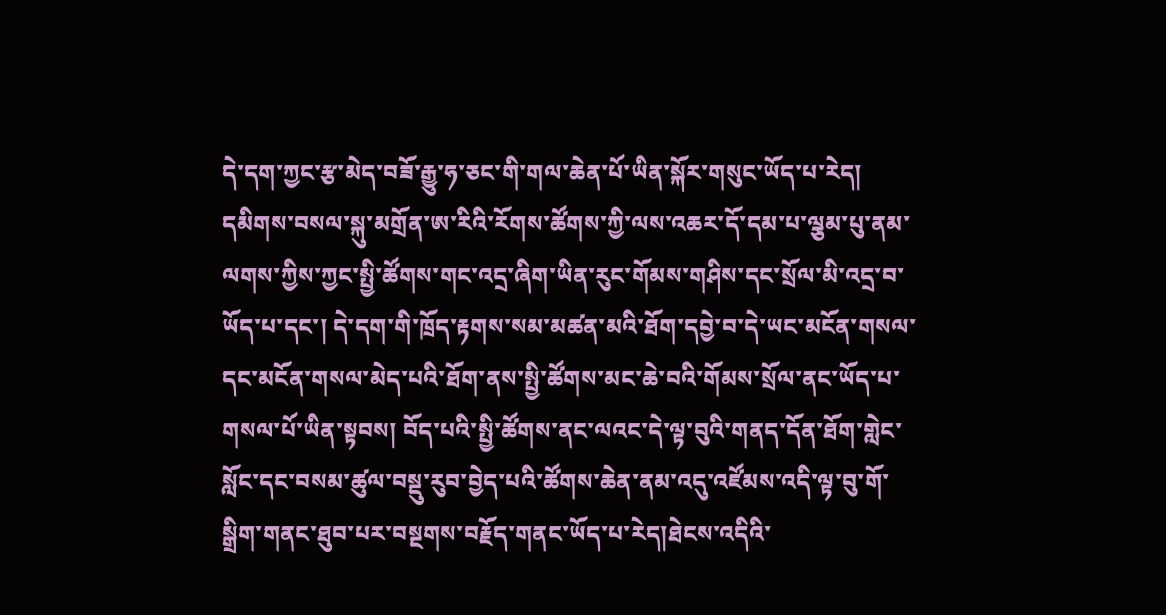དེ་དག་ཀྱང་རྩ་མེད་བཟོ་རྒྱུ་ཧ་ཅང་གི་གལ་ཆེན་པོ་ཡིན་སྐོར་གསུང་ཡོད་པ་རེད། དམིགས་བསལ་སྐུ་མགྲོན་ཨ་རིའི་རོགས་ཚོགས་ཀྱི་ལས་འཆར་དོ་དམ་པ་ལྕམ་པུ་ནམ་ལགས་ཀྱིས་ཀྱང་སྤྱི་ཚོགས་གང་འདྲ་ཞིག་ཡིན་རུང་གོམས་གཤིས་དང་སྲོལ་མི་འདྲ་བ་ཡོད་པ་དང་། དེ་དག་གི་ཁྲོད་རྟགས་སམ་མཚན་མའི་ཐོག་དབྱེ་བ་དེ་ཡང་མངོན་གསལ་དང་མངོན་གསལ་མེད་པའི་ཐོག་ནས་སྤྱི་ཚོགས་མང་ཆེ་བའི་གོམས་སྲོལ་ནང་ཡོད་པ་གསལ་པོ་ཡིན་སྟབས། བོད་པའི་སྤྱི་ཚོགས་ནང་ལའང་དེ་ལྟ་བུའི་གནད་དོན་ཐོག་གླེང་སློང་དང་བསམ་ཚུལ་བསྡུ་རུབ་བྱེད་པའི་ཚོགས་ཆེན་ནམ་འདུ་འཛོམས་འདི་ལྟ་བུ་གོ་སྒྲིག་གནང་ཐུབ་པར་བསྔགས་བརྗོད་གནང་ཡོད་པ་རེད།ཐེངས་འདིའི་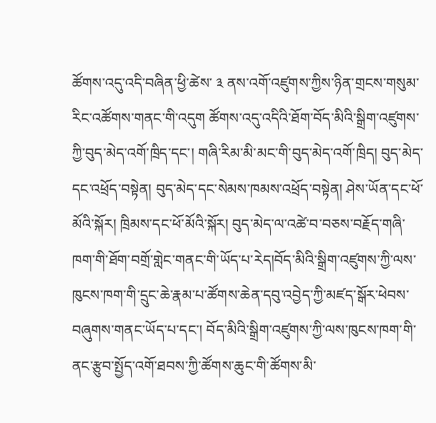ཚོགས་འདུ་འདི་བཞིན་ཕྱི་ཚེས་ ༣ ནས་འགོ་འཛུགས་ཀྱིས་ཉིན་གྲངས་གསུམ་རིང་འཚོགས་གནང་གི་འདུག ཚོགས་འདུ་འདིའི་ཐོག་བོད་མིའི་སྒྲིག་འཛུགས་ཀྱི་བུད་མེད་འགོ་ཁྲིད་དང་། གཞི་རིམ་མི་མང་གི་བུད་མེད་འགོ་ཁྲིད། བུད་མེད་དང་འཕྲོད་བསྟེན། བུད་མེད་དང་སེམས་ཁམས་འཕྲོད་བསྟེན། ཤེས་ཡོན་དང་ཕོ་མོའི་སྐོར། ཁྲིམས་དང་ཕོ་མོའི་སྐོར། བུད་མེད་ལ་འཚེ་བ་བཅས་བརྗོད་གཞི་ཁག་གི་ཐོག་བགྲོ་གླེང་གནང་གི་ཡོད་པ་རེད།བོད་མིའི་སྒྲིག་འཛུགས་ཀྱི་ལས་ཁུངས་ཁག་གི་དྲུང་ཆེ་རྣམ་པ་ཚོགས་ཆེན་དབུ་འབྱེད་ཀྱི་མཛད་སྒོར་ཕེབས་བཞུགས་གནང་ཡོད་པ་དང་། བོད་མིའི་སྒྲིག་འཛུགས་ཀྱི་ལས་ཁུངས་ཁག་གི་ནང་རྩུབ་སྤྱོད་འགོ་ཐབས་ཀྱི་ཚོགས་ཆུང་གི་ཚོགས་མི་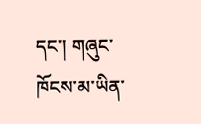དང་། གཞུང་ཁོངས་མ་ཡིན་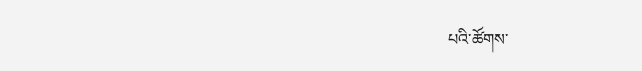པའི་ཚོགས་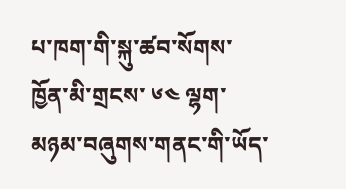པ་ཁག་གི་སྐུ་ཚབ་སོགས་ཁྱོན་མི་གྲངས་ ༦༤ ལྷག་མཉམ་བཞུགས་གནང་གི་ཡོད་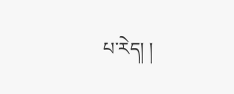པ་རེད། །